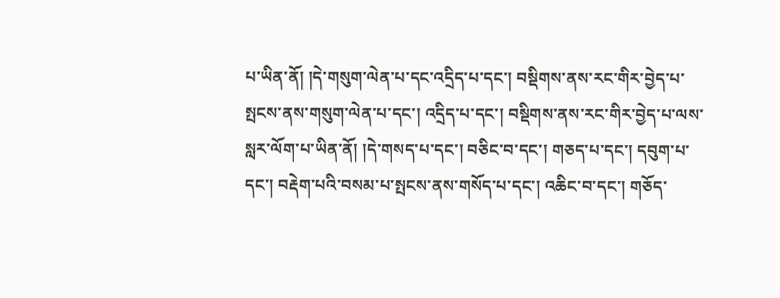པ་ཡིན་ནོ། །དེ་གསུག་ལེན་པ་དང་འདྲིད་པ་དང་། བསྡིགས་ནས་རང་གིར་བྱེད་པ་སྤངས་ནས་གསུག་ལེན་པ་དང་། འདྲིད་པ་དང་། བསྡིགས་ནས་རང་གིར་བྱེད་པ་ལས་སླར་ལོག་པ་ཡིན་ནོ། །དེ་གསད་པ་དང་། བཅིང་བ་དང་། གཅད་པ་དང་། དབུག་པ་དང་། བརྡེག་པའི་བསམ་པ་སྤངས་ནས་གསོད་པ་དང་། འཆིང་བ་དང་། གཅོད་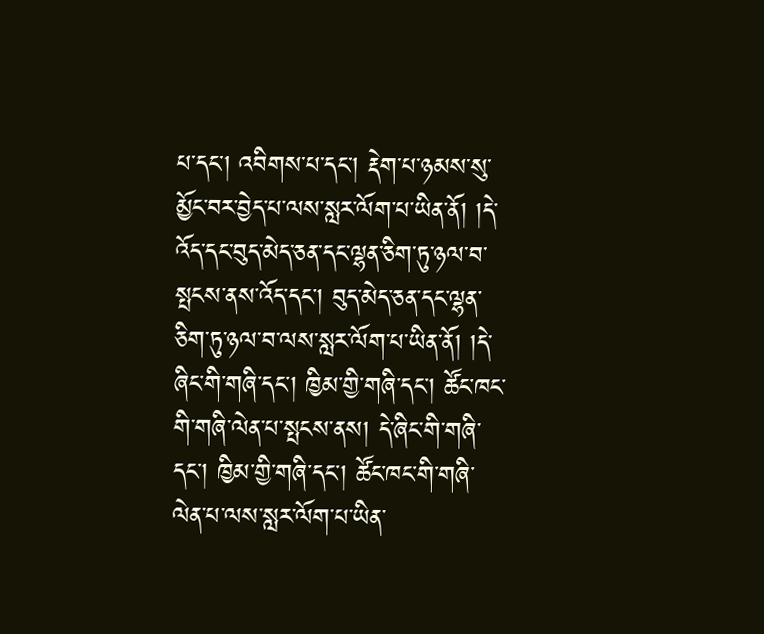པ་དང་། འབིགས་པ་དང་། རྡེག་པ་ཉམས་སུ་མྱོང་བར་བྱེད་པ་ལས་སླར་ལོག་པ་ཡིན་ནོ། །དེ་འོད་དང་བུད་མེད་ཅན་དང་ལྷན་ཅིག་ཏུ་ཉལ་བ་སྤངས་ནས་འོད་དང་། བུད་མེད་ཅན་དང་ལྷན་ཅིག་ཏུ་ཉལ་བ་ལས་སླར་ལོག་པ་ཡིན་ནོ། །དེ་ཞིང་གི་གཞི་དང་། ཁྱིམ་གྱི་གཞི་དང་། ཚོང་ཁང་གི་གཞི་ལེན་པ་སྤངས་ནས། དེ་ཞིང་གི་གཞི་དང་། ཁྱིམ་གྱི་གཞི་དང་། ཚོང་ཁང་གི་གཞི་ལེན་པ་ལས་སླར་ལོག་པ་ཡིན་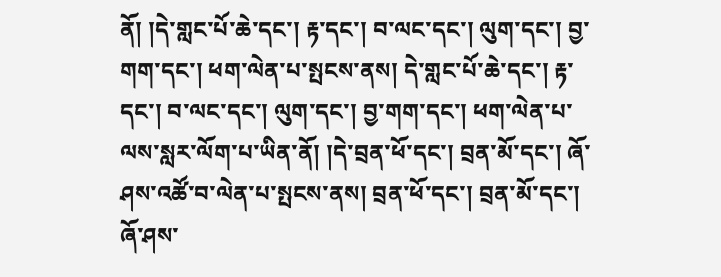ནོ། །དེ་གླང་པོ་ཆེ་དང་། རྟ་དང་། བ་ལང་དང་། ལུག་དང་། བྱ་གག་དང་། ཕག་ལེན་པ་སྤངས་ནས། དེ་གླང་པོ་ཆེ་དང་། རྟ་དང་། བ་ལང་དང་། ལུག་དང་། བྱ་གག་དང་། ཕག་ལེན་པ་ལས་སླར་ལོག་པ་ཡིན་ནོ། །དེ་བྲན་ཕོ་དང་། བྲན་མོ་དང་། ཞོ་ཤས་འཚོ་བ་ལེན་པ་སྤངས་ནས། བྲན་ཕོ་དང་། བྲན་མོ་དང་། ཞོ་ཤས་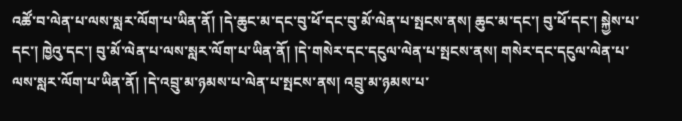འཚོ་བ་ལེན་པ་ལས་སླར་ལོག་པ་ཡིན་ནོ། །དེ་ཆུང་མ་དང་བུ་ཕོ་དང་བུ་མོ་ལེན་པ་སྤངས་ནས། ཆུང་མ་དང་། བུ་ཕོ་དང་། སྐྱེས་པ་དང་། ཁྱེའུ་དང་། བུ་མོ་ལེན་པ་ལས་སླར་ལོག་པ་ཡིན་ནོ། །དེ་གསེར་དང་དངུལ་ལེན་པ་སྤངས་ནས། གསེར་དང་དངུལ་ལེན་པ་ལས་སླར་ལོག་པ་ཡིན་ནོ། །དེ་འབྲུ་མ་ཉམས་པ་ལེན་པ་སྤངས་ནས། འབྲུ་མ་ཉམས་པ་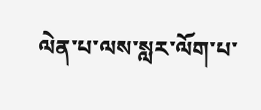ལེན་པ་ལས་སླར་ལོག་པ་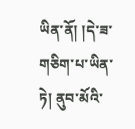ཡིན་ནོ། །དེ་ཟ་གཅིག་པ་ཡིན་ཏེ། ནུབ་མོའི་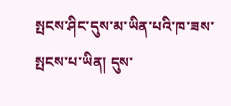སྤངས་ཤིང་དུས་མ་ཡིན་པའི་ཁ་ཟས་སྤངས་པ་ཡིན། དུས་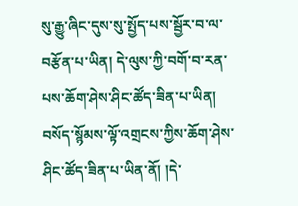སུ་རྒྱུ་ཞིང་དུས་སུ་སྤྱོད་པས་སྦྱོར་བ་ལ་བརྩོན་པ་ཡིན། དེ་ལུས་ཀྱི་བགོ་བ་རན་པས་ཆོག་ཤེས་ཤིང་ཚོད་ཟིན་པ་ཡིན། བསོད་སྙོམས་ལྟོ་འགྲངས་ཀྱིས་ཆོག་ཤེས་ཤིང་ཚོད་ཟིན་པ་ཡིན་ནོ། །དེ་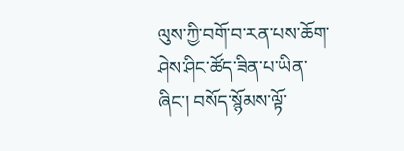ལུས་ཀྱི་བགོ་བ་རན་པས་ཆོག་ཤེས་ཤིང་ཚོད་ཟིན་པ་ཡིན་ཞིང་། བསོད་སྙོམས་ལྟོ་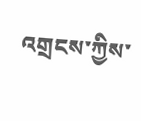འགྲངས་ཀྱིས་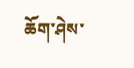ཆོག་ཤེས་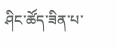ཤིང་ཚོད་ཟིན་པ་